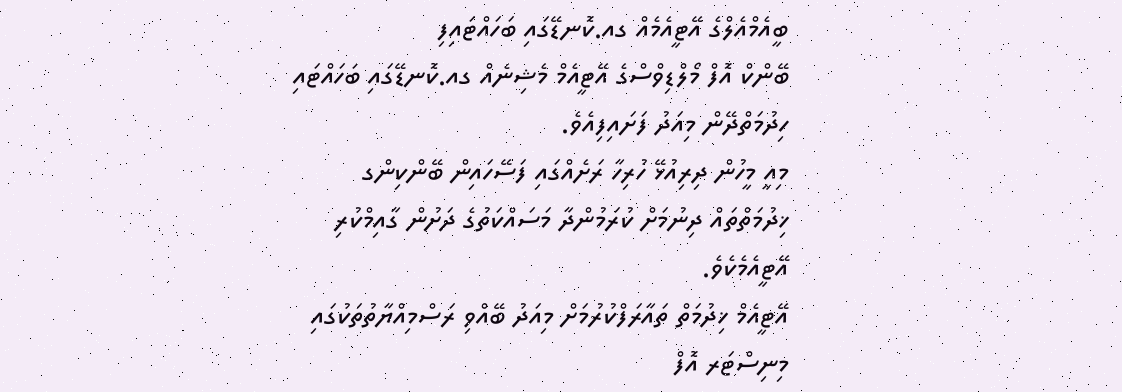ބީއެމްއެލްގެ އޭޓީއެމެއް ގއ.ކޮނޑޭގައި ބަހައްޓައިފި
ބޭންކް އޮފް މޯލްޑިވްސްގެ އޭޓީއެމް މެޝިނެއް ގއ.ކޮނޑޭގައި ބަހައްޓައި ހިދުމަތްދޭން މިއަދު ފަށައިފިއެވެ.
މިއީ މީހުން ދިރިއުޅޭ ހުރިހާ ރަށެއްގައި ފަސޭހައިން ބޭންކިންގ ޚިދުމަތްތައް ދިނުމަށް ކުރަމުންދާ މަސައްކަތުގެ ދަށުން ގާއިމްކުރި އޭޓީއެމެކެވެ.
އޭޓީއެމް ޚިދުމަތް ތައާރަފްކުރުމަށް މިއަދު ބޭއްވި ރަސްމިއްޔާތުތަކުގައި މިނިސްޓަރ އޮފް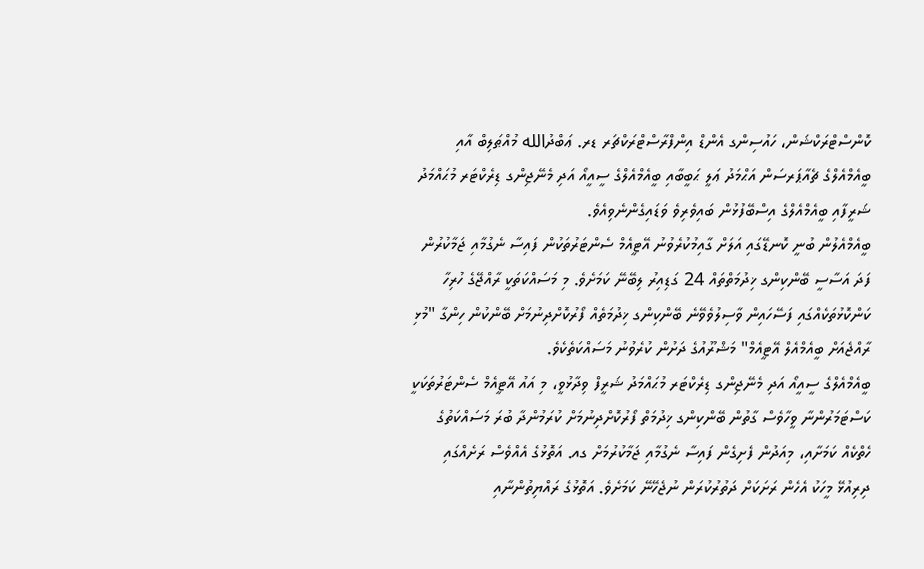ކޮންސްޓްރަކްޝަން، ހައުސިންގ އެންޑް އިންފްރާސްޓްރަކްޗަރ ޑރ. ޢަބްދުالله މުއްޠަލިބް އާއި ބީއެމްއެލްގެ ޗެއާޕަރސަން އަޙްމަދު ޢަލީ ޙަބީބާއި ބީއެމްއެލްގެ ސީއީއޯ އަދި މެނޭޖިންގ ޑިރެކްޓަރ މުޙައްމަދު ޝަރީފާއި ބީއެމްއެލްގެ އިސްބޭފުޅުން ބައިވެރިވެ ވަޑައިގެންނެވިއެވެ.
ބީއެމްއެލުން ބުނީ ކޮނޑޭގައި އަލަށް ގާއިމުކުރެވުނު އޭޓީއެމް ސެންޓަރުތަކުން ފައިސާ ނެގުމާއި ޖަމާކުރުން ފަދަ އަސާސީ ބޭންކިންގ ޚިދުމަތްތައް 24 ގަޑިއިރު ލިބޭނޭ ކަމަށެވެ. މި މަސައްކަތަކީ ރާއްޖޭގެ ހުރިހާ ކަންކޮޅުތަކެއްގައި ފަސޭހައިން ވާސިލުވެވޭނެ ބޭންކިންގ ޚިދުމަތެއް ފޯރުކޮށްދިނުމަށް ބޭންކުން ހިންގާ "މުޅި ރާއްޖެއަށް ބީއެމްއެލް އޭޓީއެމް" މަޝްރޫއުގެ ދަށުން ކުރެވުނު މަސައްކަތެކެވެ.
ބީއެމްއެލްގެ ސީއީއޯ އަދި މެނޭޖިންގ ޑިރެކްޓަރ މުޙައްމަދު ޝަރީފް ވިދާޅުވީ، މި އައު އޭޓީއެމް ސެންޓަރުތަކަކީ ކަސްޓަމަރުންނާ ވީހާވެސް ގާތުން ބޭންކިންގ ޚިދުމަތް ފޯރުކޮށްދިނުމަށް ކުރަމުންދާ ބުރަ މަސައްކަތުގެ ހެތްކެއް ކަމަށާއި، މިއަދުން ފެށިގެން ފައިސާ ނެގުމާއި ޖަމާކުރުމަށް ގއ. އަތޮޅުގެ އެއްވެސް ރަށެއްގައި ދިރިއުޅޭ މީހަކު އެހެން ރަށަކަށް ދަތުރުކުރަން ނުޖެހޭނޭ ކަމަށެވެ. އަތޮޅުގެ ރައްޔިތުންނާއި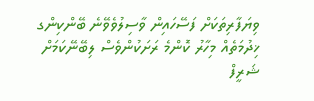ވިޔަފާރިތަކަށް ފަސޭހައިން ވާސިލުވެވޭނެ ބޭންކިންގ ޚިދުމަތެއް މިހާރު ކޮންމެ ރަށަކުންވެސް ލިބޭނޭކަމަށް ޝަރީފް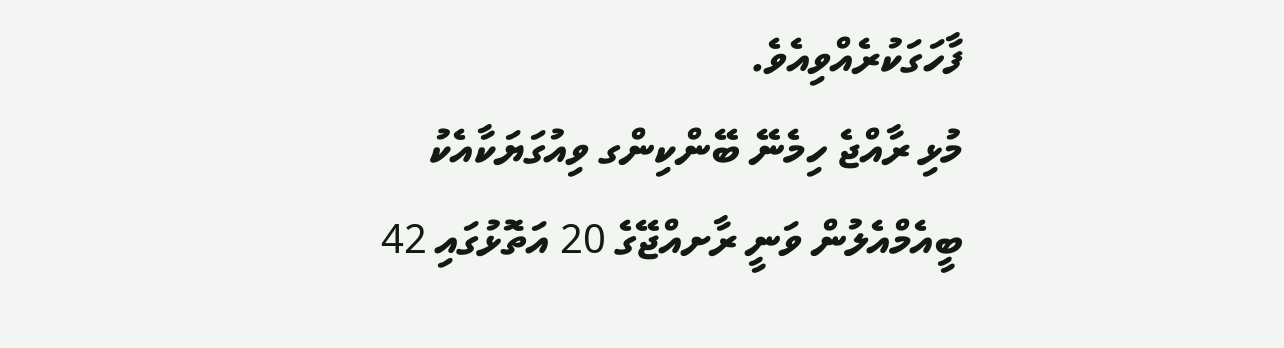ފާހަގަކުރެއްވިއެވެ.
މުޅި ރާއްޖެ ހިމެނޭ ބޭންކިންގ ވިއުގަޔަކާއެކު ބީއެމްއެލުން ވަނީ ރާށއްޖޭގެ 20 އަތޮޅުގައި 42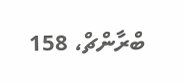ބްރާންޗް، 158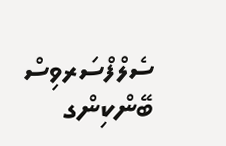ސެލްފްސަރވިސް ބޭންކިންގ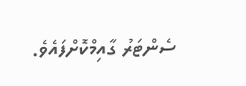ސެންޓަރު ގާއިމްކޮށްފައެވެ.